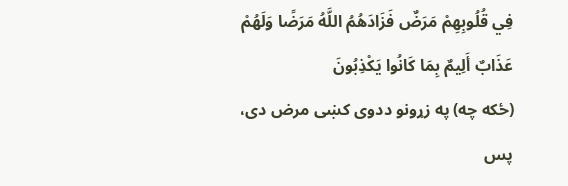فِي قُلُوبِهِمْ مَرَضٌ فَزَادَهُمُ اللَّهُ مَرَضًا وَلَهُمْ عَذَابٌ أَلِيمٌ بِمَا كَانُوا يَكْذِبُونَ
(ځکه چه) په زړونو ددوی کښی مرض دی، پس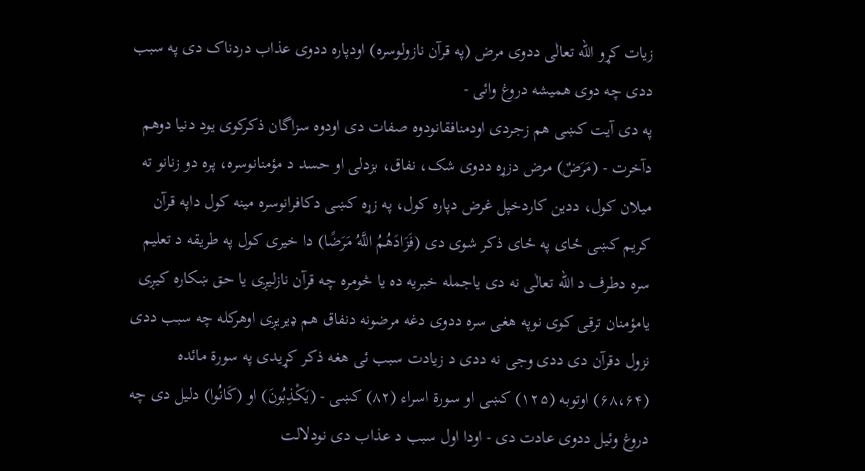زیات کړو اللّه تعالٰی ددوی مرض (په قرآن نازولوسره) اودپاره ددوی عذاب دردناک دی په سبب ددی چه دوی همیشه دروغ وائی -
په دی آیت کښی هم زجردی اودمنافقانودوه صفات دی اودوه سزاگان ذکرکوی یود دنیا دوهم دآخرت - (مَرَضٌ) مرض دزړه ددوی شک، نفاق، بزدلی او حسد د مؤمنانوسره، پره دو زنانو ته میلان کول، ددین کاردخپل غرض دپاره کول، په زړه کښی دکافرانوسره مینه کول داپه قرآن کریم کښی ځای په ځای ذکر شوی دی (فَزَادَهُمُ اللَّهُ مَرَضًا) دا خیری کول په طریقه د تعلیم سره دطرف د اللّه تعالٰی نه دی یاجمله خبریه ده یا څومره چه قرآن نازلیږی یا حق ښکاره کیږی یامؤمنان ترقی کوی نوپه هغی سره ددوی دغه مرضونه دنفاق هم ډیریږی اوهرکله چه سبب ددی نزول دقرآن دی ددی وجی نه ددی د زیادت سبب ئی هغه ذکر کړیدی په سورة مائده (۶۸،۶۴) اوتوبه (۱۲۵) کښی او سورة اسراء (۸۲) کښی - (يَكْذِبُونَ) او (كَانُوا) دلیل دی چه دروغ وئیل ددوی عادت دی - اودا اول سبب د عذاب دی نودلالت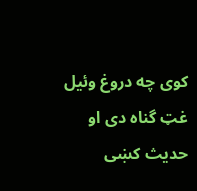کوی چه دروغ وئیل غټ گناه دی او حدیث کښی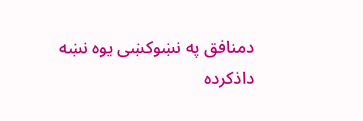دمنافق په نښوکښی یوه نښه داذکرده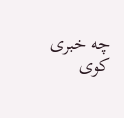چه خبری کوی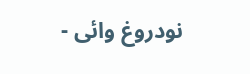نودروغ وائی -